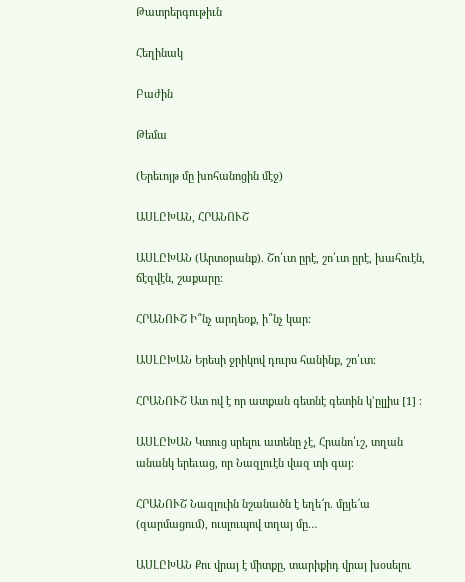Թատրերգութիւն

Հեղինակ

Բաժին

Թեմա

(Երեւոյթ մը խոհանոցին մէջ)

ԱՍԼԸԽԱՆ, ՀՐԱՆՈՒՇ

ԱՍԼԸԽԱՆ (Արտօրանք). Շո՛ւտ ըրէ, շո՛ւտ ըրէ, խահուէն, ճէզվէն, շաքարը։

ՀՐԱՆՈՒՇ Ի՞նչ արդեօք, ի՞նչ կար։

ԱՍԼԸԽԱՆ Երեսի ջրիկով դուրս հանինք, շո՛ւտ։

ՀՐԱՆՈՒՇ Ատ ով է որ ատքան գետնէ գետին կ’ըլլիս [1] ։

ԱՍԼԸԽԱՆ Կտուց սրելու ատենը չէ, Հրանո՛ւշ, տղան անանկ երեւաց, որ Նազլուէն վազ տի գայ։

ՀՐԱՆՈՒՇ Նազլուին նշանածն է եղե՜ր. մըյե՜ա (զարմացում), ուսլուպով տղայ մը…

ԱՍԼԸԽԱՆ Քու վրայ է միտքը, տարիքիդ վրայ խօսելու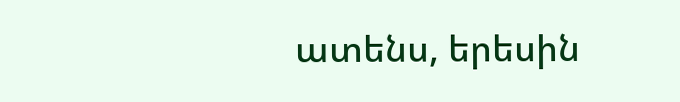ատենս, երեսին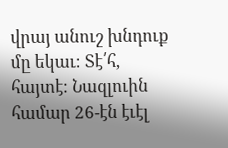վրայ անուշ խնդուք մը եկաւ։ Տէ՛հ, հայտէ։ Նազլուին համար 26-էն էւէլ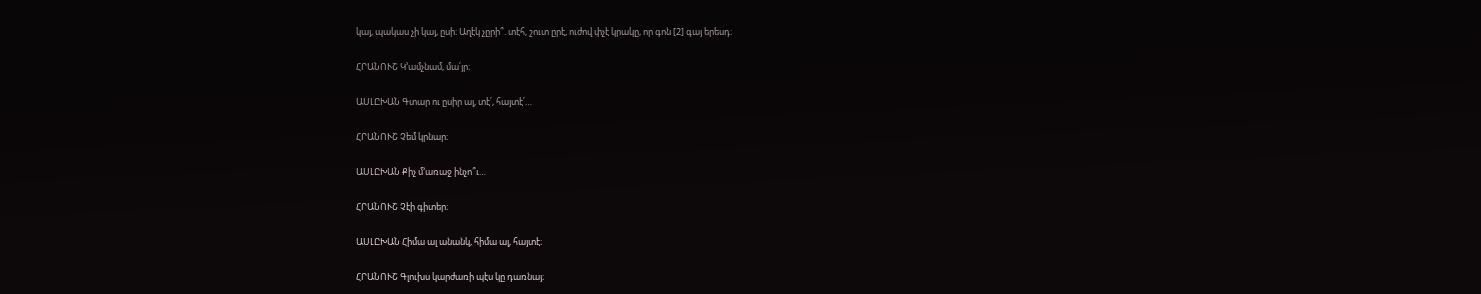կայ, պակաս չի կայ, ըսի։ Աղէկ չըրի՞. տէհ, շուտ ըրէ, ուժով փչէ կրակը, որ գոն [2] գայ երեսդ։

ՀՐԱՆՈՒՇ Կ’ամչնամ, մա՛յր։

ԱՍԼԸԽԱՆ Գտար ու ըսիր ալ, տէ՛, հայտէ՛…

ՀՐԱՆՈՒՇ Չեմ կրնար։

ԱՍԼԸԽԱՆ Քիչ մ’առաջ ինչո՞ւ…

ՀՐԱՆՈՒՇ Չէի գիտեր։

ԱՍԼԸԽԱՆ Հիմա ալ անանկ, հիմա ալ, հայտէ։

ՀՐԱՆՈՒՇ Գլուխս կարժառի պէս կը դառնայ։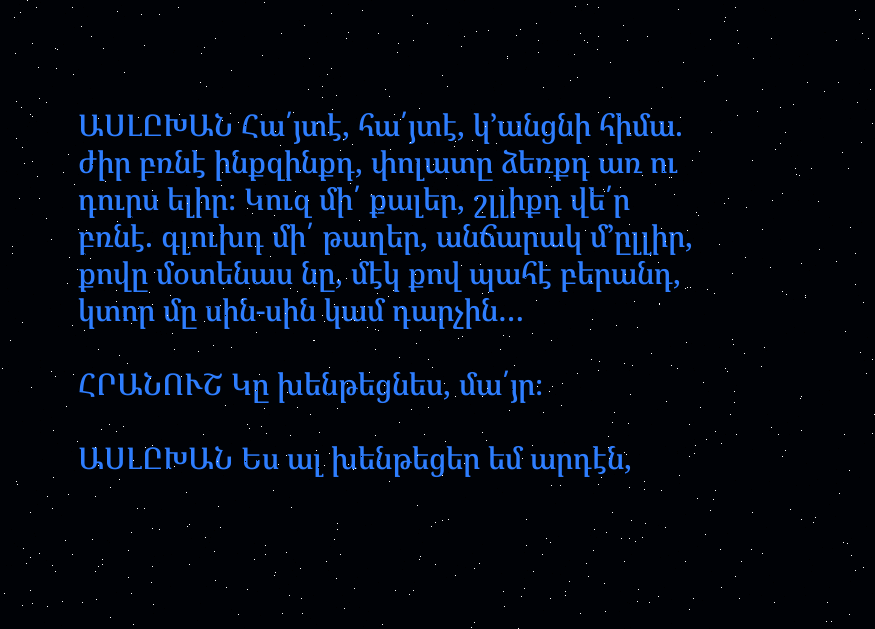ԱՍԼԸԽԱՆ Հա՛յտէ, հա՛յտէ, կ’անցնի հիմա. ժիր բռնէ ինքզինքդ, փոլատը ձեռքդ առ ու դուրս ելիր։ Կուզ մի՛ քալեր, շլլիքդ վե՛ր բռնէ. գլուխդ մի՛ թաղեր, անճարակ մ’ըլլիր, քովը մօտենաս նը, մէկ քով պահէ բերանդ, կտոր մը սին-սին կամ դարչին…

ՀՐԱՆՈՒՇ Կը խենթեցնես, մա՛յր։

ԱՍԼԸԽԱՆ Ես ալ խենթեցեր եմ արդէն,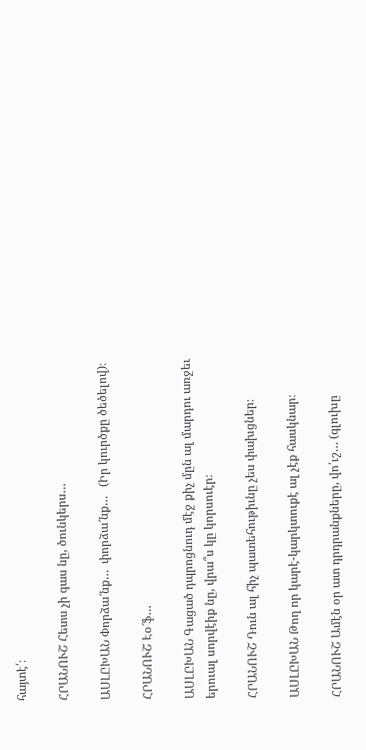հայտէ՛։

ՀՐԱՆՈՒՇ Հետս չի գաս նը, ծունկերս…

ԱՍԼԸԽԱՆ Փորձա՜նք…  փորձա՜նք…   (Իր կուրծքը ծեծելով)։

ՀՐԱՆՈՒՇ Էօ՜ֆ…

ԱՍԼԸԽԱՆ Գացած դպրոցնուդ մէջ քիչ մըն ալ մարդու առջեւ երուալ սորվէիք նը, վրա՞ս կը կորսուէր։

ՀՐԱՆՈՒՇ Դուն ալ հիչ պատեհութիւնը չես փախցներ։

ԱՍԼԸԽԱՆ Թող որ կարէ-կարկտուքէ ալ չէք հասկնար։

ՀՐԱՆՈՒՇ Ամէն օր ատ դրդրանքները, վո՛ւշ… (գլուխը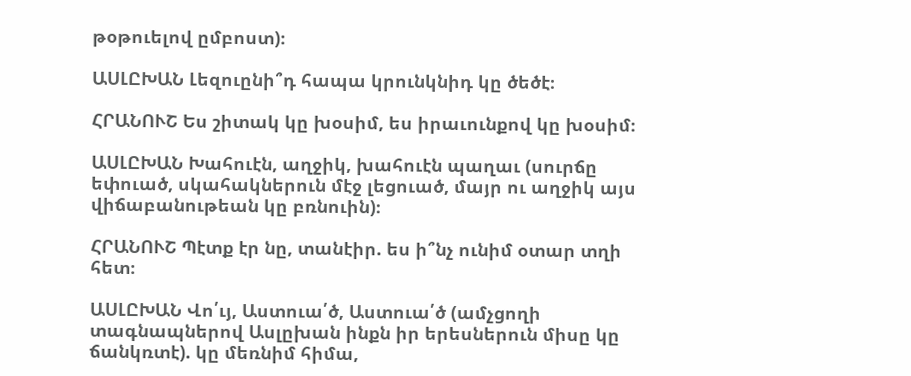թօթուելով ըմբոստ)։

ԱՍԼԸԽԱՆ Լեզուընի՞դ հապա կրունկնիդ կը ծեծէ։

ՀՐԱՆՈՒՇ Ես շիտակ կը խօսիմ, ես իրաւունքով կը խօսիմ։

ԱՍԼԸԽԱՆ Խահուէն, աղջիկ, խահուէն պաղաւ (սուրճը եփուած, սկահակներուն մէջ լեցուած, մայր ու աղջիկ այս վիճաբանութեան կը բռնուին)։

ՀՐԱՆՈՒՇ Պէտք էր նը, տանէիր. ես ի՞նչ ունիմ օտար տղի հետ։

ԱՍԼԸԽԱՆ Վո՛ւյ, Աստուա՛ծ, Աստուա՛ծ (ամչցողի տագնապներով Ասլըխան ինքն իր երեսներուն միսը կը ճանկռտէ). կը մեռնիմ հիմա,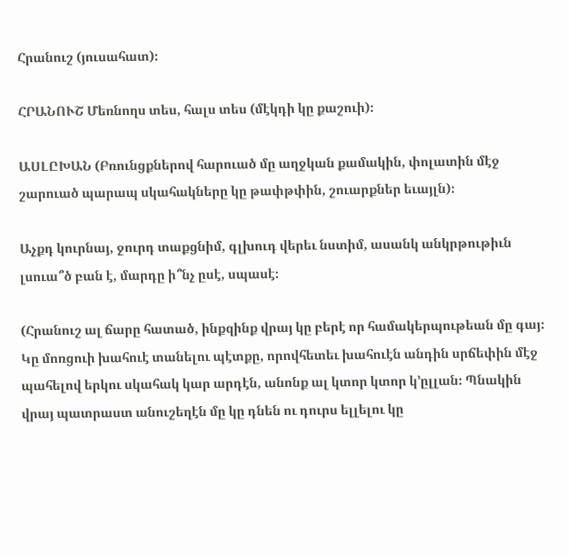Հրանուշ (յուսահատ)։

ՀՐԱՆՈՒՇ Մեռնողս տես, հալս տես (մէկդի կը քաշուի)։

ԱՍԼԸԽԱՆ (Բռունցքներով հարուած մը աղջկան քամակին, փոլատին մէջ շարուած պարապ սկահակները կը թափթփին, շուարքներ եւայլն)։

Աչքդ կուրնայ, ջուրդ տաքցնիմ, գլխուդ վերեւ նստիմ, ասանկ անկրթութիւն լսուա՞ծ բան է, մարդը ի՞նչ ըսէ, սպասէ։

(Հրանուշ ալ ճարը հատած, ինքզինք վրայ կը բերէ որ համակերպութեան մը գայ։ Կը մոռցուի խահուէ տանելու պէտքը, որովհետեւ խահուէն անդին սրճեփին մէջ պահելով երկու սկահակ կար արդէն, անոնք ալ կտոր կտոր կ’ըլլան։ Պնակին վրայ պատրաստ անուշեղէն մը կը դնեն ու դուրս ելլելու կը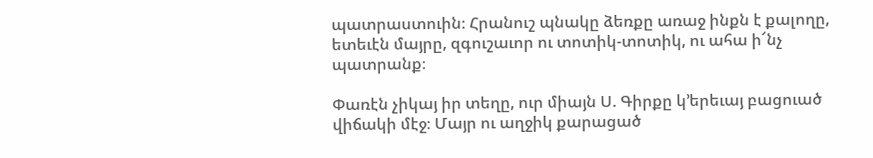պատրաստուին։ Հրանուշ պնակը ձեռքը առաջ ինքն է քալողը, ետեւէն մայրը, զգուշաւոր ու տոտիկ-տոտիկ, ու ահա ի՜նչ պատրանք։

Փառէն չիկայ իր տեղը, ուր միայն Ս. Գիրքը կ’երեւայ բացուած վիճակի մէջ։ Մայր ու աղջիկ քարացած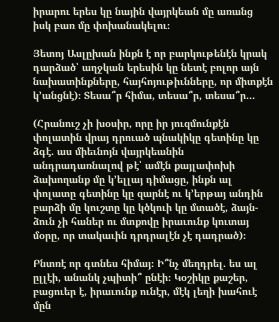իրարու երես կը նային վայրկեան մը առանց իսկ բառ մը փոխանակելու։

Յետոյ Ասլըխան ինքն է որ բարկութենէն կրակ դարձած՝ աղջկան երեսին կը նետէ բոլոր այն նախատինքները, հայհոյութիւնները, որ միտքէն կ’անցնէ)։ Տեսա՞ր հիմա, տեսա՞ր, տեսա՞ր…

(Հրանուշ չի խօսիր, որը իր յուզմունքէն փոլատին վրայ դրուած պնակիկը գետինը կը ձգէ. աս միեւնոյն վայրկեանին անդրադառնալով թէ՝ ամէն քայլափոխի ձախողանք մը կ’ելլայ դիմացը, ինքն ալ փոլատը գետինը կը զարնէ ու կ’երթայ անդին բարձի մը կուշտը կը կծկուի կը մտածէ, ձայն-ձուն չի հաներ ու մտքովը իրաւունք կուտայ մօրը, որ տակաւին դրդրալէն չէ դադրած)։

Բնտռէ որ գտնես հիմայ։ Ի՞նչ մեղդրել. ես ալ ըլլէի, անանկ չպիտի՞ ընէի։ Կօշիկը քաշեր, բացուեր է, իրաւունք ունէր, մէկ լեղի խահուէ մըն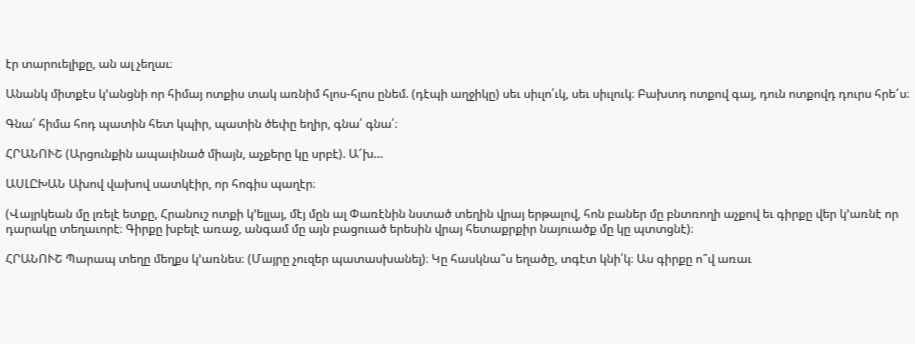էր տարուելիքը, ան ալ չեղաւ։

Անանկ միտքէս կ’անցնի որ հիմայ ոտքիս տակ առնիմ հլոս-հլոս ընեմ. (դէպի աղջիկը) սեւ սիւլո՛ւկ, սեւ սիւլուկ։ Բախտդ ոտքով գայ, դուն ոտքովդ դուրս հրե՜ս։

Գնա՛ հիմա հոդ պատին հետ կպիր, պատին ծեփը եղիր, գնա՛ գնա՛։

ՀՐԱՆՈՒՇ (Արցունքին ապաւինած միայն, աչքերը կը սրբէ). Ա՜խ…

ԱՍԼԸԽԱՆ Ախով վախով սատկէիր, որ հոգիս պաղէր։

(Վայրկեան մը լռելէ ետքը, Հրանուշ ոտքի կ’ելլայ, մէյ մըն ալ Փառէնին նստած տեղին վրայ երթալով, հոն բաներ մը բնտռողի աչքով եւ գիրքը վեր կ’առնէ որ դարակը տեղաւորէ։ Գիրքը խբելէ առաջ, անգամ մը այն բացուած երեսին վրայ հետաքրքիր նայուածք մը կը պտտցնէ)։

ՀՐԱՆՈՒՇ Պարապ տեղը մեղքս կ’առնես։ (Մայրը չուզեր պատասխանել)։ Կը հասկնա՞ս եղածը, տգէտ կնի՛կ։ Աս գիրքը ո՞վ առաւ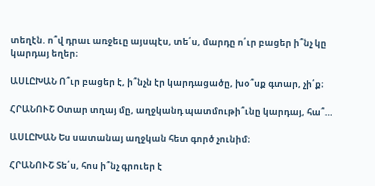տեղէն. ո՞վ դրաւ առջեւը այսպէս, տե՛ս, մարդը ո՛ւր բացեր ի՞նչ կը կարդայ եղեր։

ԱՍԼԸԽԱՆ Ո՞ւր բացեր է, ի՞նչն էր կարդացածը, խօ՞սք գտար, չի՛ք։

ՀՐԱՆՈՒՇ Օտար տղայ մը, աղջկանդ պատմութի՞ւնը կարդայ, հա՞…

ԱՍԼԸԽԱՆ Ես սատանայ աղջկան հետ գործ չունիմ։

ՀՐԱՆՈՒՇ Տե՛ս, հոս ի՞նչ գրուեր է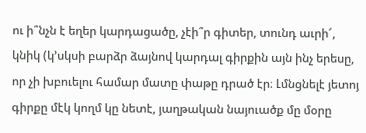ու ի՞նչն է եղեր կարդացածը, չէի՞ր գիտեր, տունդ աւրի՜, կնիկ (կ’սկսի բարձր ձայնով կարդալ գիրքին այն ինչ երեսը, որ չի խբուելու համար մատը փաթը դրած էր։ Լմնցնելէ յետոյ գիրքը մէկ կողմ կը նետէ, յաղթական նայուածք մը մօրը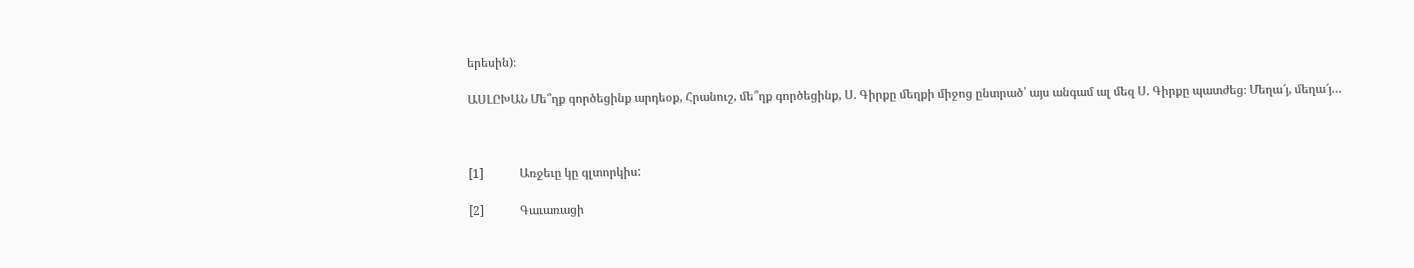երեսին)։

ԱՍԼԸԽԱՆ Մե՞ղք գործեցինք արդեօք, Հրանուշ, մե՞ղք գործեցինք, Ս. Գիրքը մեղքի միջոց ընտրած՝ այս անգամ ալ մեզ Ս. Գիրքը պատժեց։ Մեղա՜յ, մեղա՜յ…



[1]            Առջեւը կը գլտորկիս:

[2]            Գաւառացի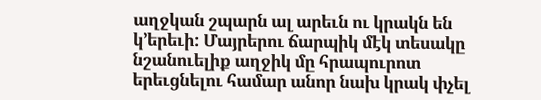աղջկան շպարն ալ արեւն ու կրակն են կ’երեւի: Մայրերու ճարպիկ մէկ տեսակը նշանուելիք աղջիկ մը հրապուրոտ երեւցնելու համար անոր նախ կրակ փչել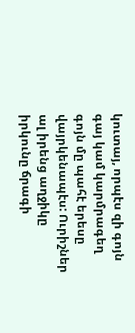կուտայ, որպէս զի գոյն գայ կամ կարմրագեղ գոյն մը պահէ երեսը վայրկենապէս: Ուրիշներ ալ իրենց աղջիկը իրկունը ճրագի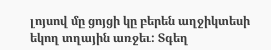լոյսով մը ցոյցի կը բերեն աղջիկտեսի եկող տղային առջեւ: Տգեղ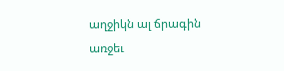աղջիկն ալ ճրագին առջեւ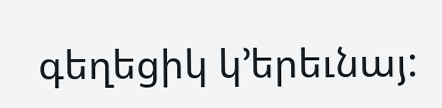գեղեցիկ կ’երեւնայ: